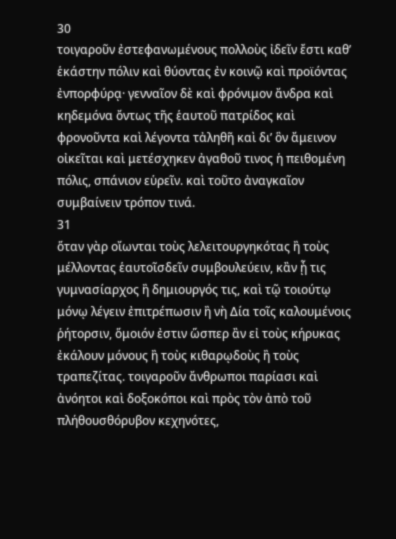30
τοιγαροῦν ἐστεφανωμένους πολλοὺς ἰδεῖν ἔστι καθʼ ἑκάστην πόλιν καὶ θύοντας ἐν κοινῷ καὶ προϊόντας ἐνπορφύρᾳ· γενναῖον δὲ καὶ φρόνιμον ἄνδρα καὶ κηδεμόνα ὄντως τῆς ἑαυτοῦ πατρίδος καὶ φρονοῦντα καὶ λέγοντα τἀληθῆ καὶ διʼ ὃν ἄμεινον οἰκεῖται καὶ μετέσχηκεν ἀγαθοῦ τινος ἡ πειθομένη πόλις, σπάνιον εὑρεῖν. καὶ τοῦτο ἀναγκαῖον συμβαίνειν τρόπον τινά.
31
ὅταν γὰρ οἴωνται τοὺς λελειτουργηκότας ἢ τοὺς μέλλοντας ἑαυτοῖσδεῖν συμβουλεύειν, κἂν ᾖ τις γυμνασίαρχος ἢ δημιουργός τις, καὶ τῷ τοιούτῳ μόνῳ λέγειν ἐπιτρέπωσιν ἢ νὴ Δία τοῖς καλουμένοις ῥήτορσιν, ὅμοιόν ἐστιν ὥσπερ ἂν εἰ τοὺς κήρυκας ἐκάλουν μόνους ἢ τοὺς κιθαρῳδοὺς ἢ τοὺς τραπεζίτας. τοιγαροῦν ἄνθρωποι παρίασι καὶ ἀνόητοι καὶ δοξοκόποι καὶ πρὸς τὸν ἀπὸ τοῦ πλήθουσθόρυβον κεχηνότες,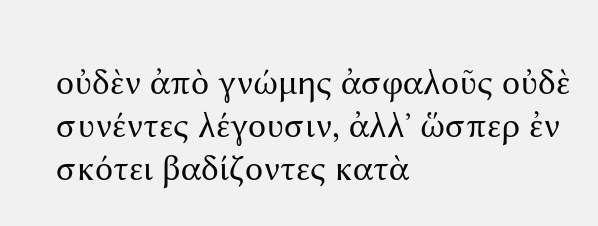οὐδὲν ἀπὸ γνώμης ἀσφαλοῦς οὐδὲ συνέντες λέγουσιν, ἀλλʼ ὥσπερ ἐν σκότει βαδίζοντες κατὰ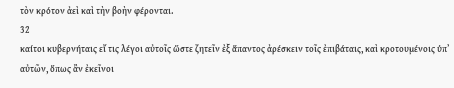τὸν κρότον ἀεὶ καὶ τὴν βοὴν φέρονται.
32
καίτοι κυβερνήταις εἴ τις λέγοι αὐτοῖς ὥστε ζητεῖν ἐξ ἅπαντος ἀρέσκειν τοῖς ἐπιβάταις, καὶ κροτουμένοις ὑπʼ αὐτῶν, ὅπως ἂν ἐκεῖνοι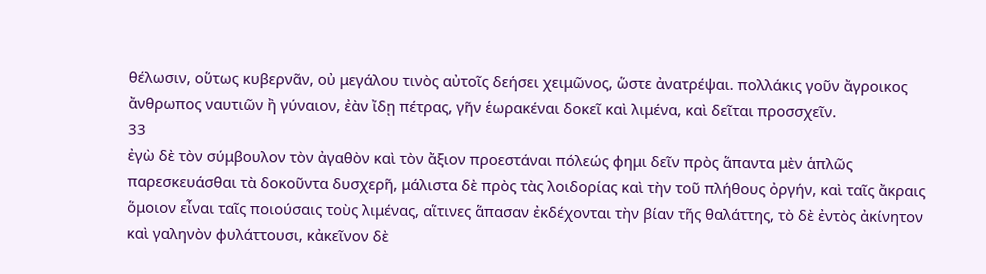θέλωσιν, οὕτως κυβερνᾶν, οὐ μεγάλου τινὸς αὐτοῖς δεήσει χειμῶνος, ὥστε ἀνατρέψαι. πολλάκις γοῦν ἄγροικος ἄνθρωπος ναυτιῶν ἢ γύναιον, ἐὰν ἴδῃ πέτρας, γῆν ἑωρακέναι δοκεῖ καὶ λιμένα, καὶ δεῖται προσσχεῖν.
33
ἐγὼ δὲ τὸν σύμβουλον τὸν ἀγαθὸν καὶ τὸν ἄξιον προεστάναι πόλεώς φημι δεῖν πρὸς ἅπαντα μὲν ἁπλῶς παρεσκευάσθαι τὰ δοκοῦντα δυσχερῆ, μάλιστα δὲ πρὸς τὰς λοιδορίας καὶ τὴν τοῦ πλήθους ὀργήν, καὶ ταῖς ἄκραις ὅμοιον εἶναι ταῖς ποιούσαις τοὺς λιμένας, αἵτινες ἅπασαν ἐκδέχονται τὴν βίαν τῆς θαλάττης, τὸ δὲ ἐντὸς ἀκίνητον καὶ γαληνὸν φυλάττουσι, κἀκεῖνον δὲ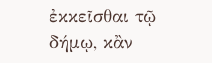ἐκκεῖσθαι τῷ δήμῳ, κἂν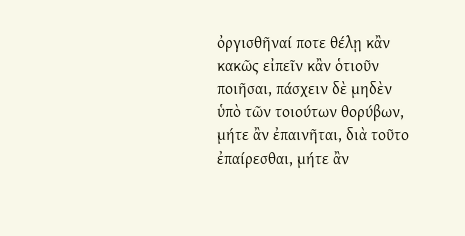ὀργισθῆναί ποτε θέλῃ κἂν κακῶς εἰπεῖν κἂν ὁτιοῦν ποιῆσαι, πάσχειν δὲ μηδὲν ὑπὸ τῶν τοιούτων θορύβων, μήτε ἂν ἐπαινῆται, διὰ τοῦτο ἐπαίρεσθαι, μήτε ἂν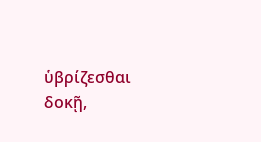ὑβρίζεσθαι δοκῇ,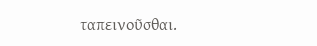ταπεινοῦσθαι.